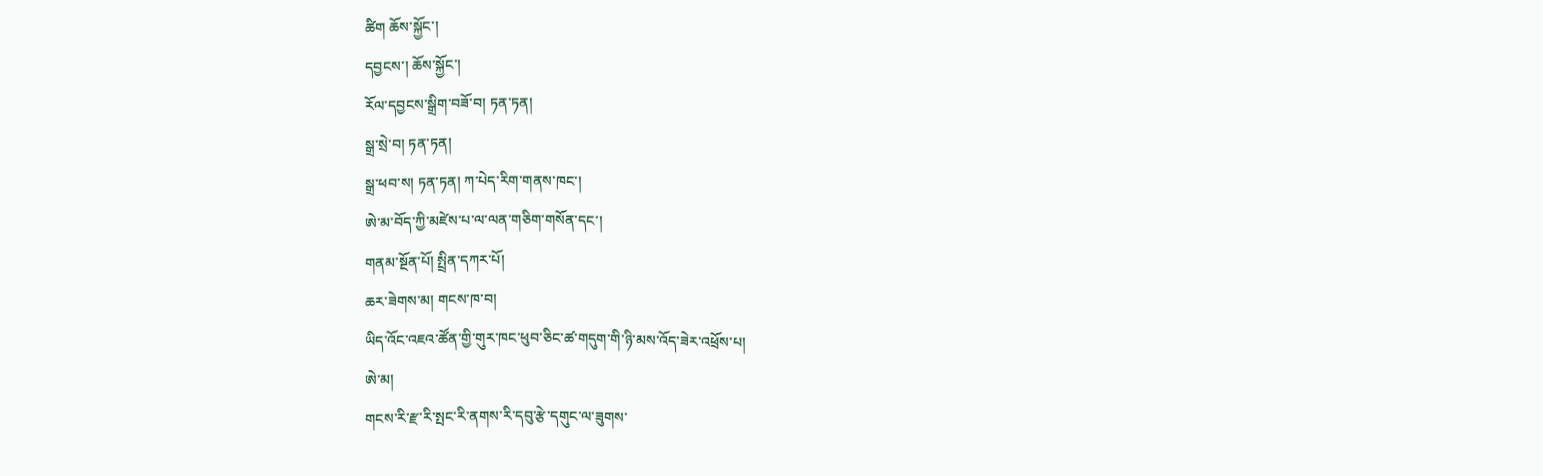ཚིག ཆོས་སྐྱོང་།
དབྱངས་། ཆོས་སྐྱོང་།
རོལ་དབྱངས་སྒྲིག་བཟོ་བ། ཏན་ཏན།
སྒྲ་སྲེ་བ། ཏན་ཏན།
སྒྲ་ཕབ་ས། ཏན་ཏན། ཀ་པེད་རིག་གནས་ཁང་།
ཨེ་མ་བོད་ཀྱི་མཛེས་པ་ལ་ལན་གཅིག་གསོན་དང་།
གནམ་སྔོན་པོ། སྤྲིན་དཀར་པོ།
ཆར་ཟེགས་མ། གངས་ཁ་བ།
ཡིད་འོང་འཇའ་ཚོན་གྱི་གུར་ཁང་ཕུབ་ཅིང་ཚ་གདུག་གི་ཉི་མས་འོད་ཟེར་འཕྲོས་པ།
ཨེ་མ།
གངས་རི་རྫ་རི་སྤང་རི་ནགས་རི་དབུ་རྩེ་དགུང་ལ་ཟུགས་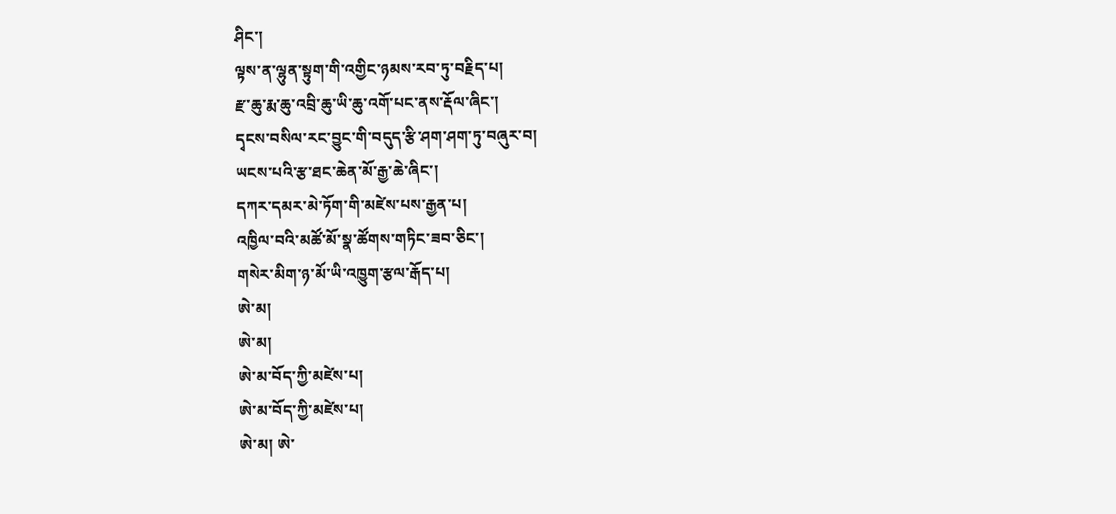ཤིང་།
ལྟས་ན་ལྷུན་སྟུག་གི་འགྱིང་ཉམས་རབ་ཏུ་བརྗིད་པ།
རྫ་ཆུ་རྨ་ཆུ་འབྲི་ཆུ་ཡི་ཆུ་འགོ་པང་ནས་རྡོལ་ཞིང་།
དྭངས་བསིལ་རང་བྱུང་གི་བདུད་རྩི་ཤག་ཤག་ཏུ་བཞུར་བ།
ཡངས་པའི་རྩ་ཐང་ཆེན་མོ་རྒྱ་ཆེ་ཞིང་།
དཀར་དམར་མེ་ཏོག་གི་མཛེས་པས་རྒྱན་པ།
འཁྱིལ་བའི་མཚོ་མོ་སྣ་ཚོགས་གཏིང་ཟབ་ཅིང་།
གསེར་མིག་ཉ་མོ་ཡི་འཁྱུག་རྩལ་རྒོད་པ།
ཨེ་མ།
ཨེ་མ།
ཨེ་མ་བོད་ཀྱི་མཛེས་པ།
ཨེ་མ་བོད་ཀྱི་མཛེས་པ།
ཨེ་མ། ཨེ་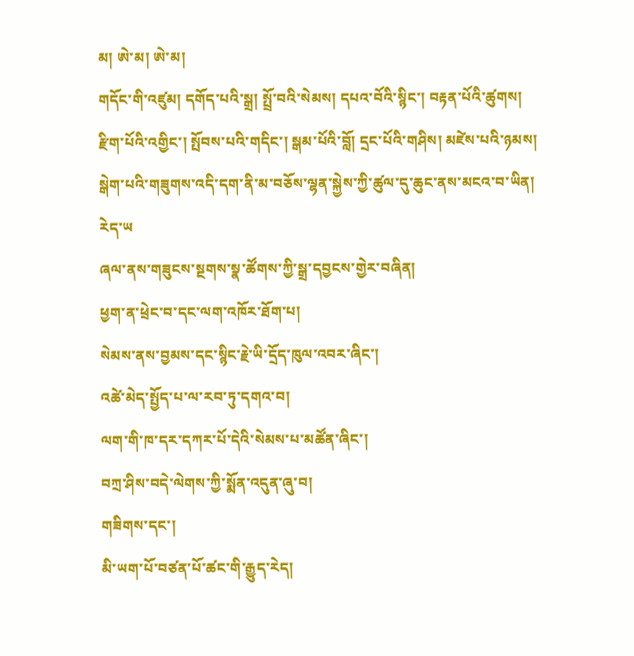མ། ཨེ་མ། ཨེ་མ།
གདོང་གི་འཛུམ། དགོད་པའི་སྒྲ། སྤྲོ་བའི་སེམས། དཔའ་བོའི་སྙིང་། བརྟན་པོའི་ཚུགས།
རྫིག་པོའི་འགྱིང་། སྤོབས་པའི་གདིང་། སྒམ་པོའི་བློ། དྲང་པོའི་གཤིས། མཛེས་པའི་ཉམས།
སྒེག་པའི་གཟུགས་འདི་དག་ནི་མ་བཅོས་ལྷན་སྐྱེས་ཀྱི་ཚུལ་དུ་ཆུང་ནས་མངའ་བ་ཡིན།
རེད་ཡ
ཞལ་ནས་གཟུངས་སྔགས་སྣ་ཚོགས་ཀྱི་སྒྲ་དབྱངས་གྱེར་བཞིན།
ཕྱག་ན་ཕྲེང་བ་དང་ལག་འཁོར་ཐོག་པ།
སེམས་ནས་བྱམས་དང་སྙིང་རྗེ་ཡི་དྲོད་ཁུལ་འབར་ཞིང་།
འཚེ་མེད་སྤྱོད་པ་ལ་རབ་ཏུ་དགའ་བ།
ལག་གི་ཁ་དར་དཀར་པོ་དེའི་སེམས་པ་མཚོན་ཞིང་།
བཀྲ་ཤིས་བདེ་ལེགས་ཀྱི་སྨོན་འདུན་ཞུ་བ།
གཟིགས་དང་།
མི་ཡག་པོ་བཙན་པོ་ཚང་གི་རྒྱུད་རེད།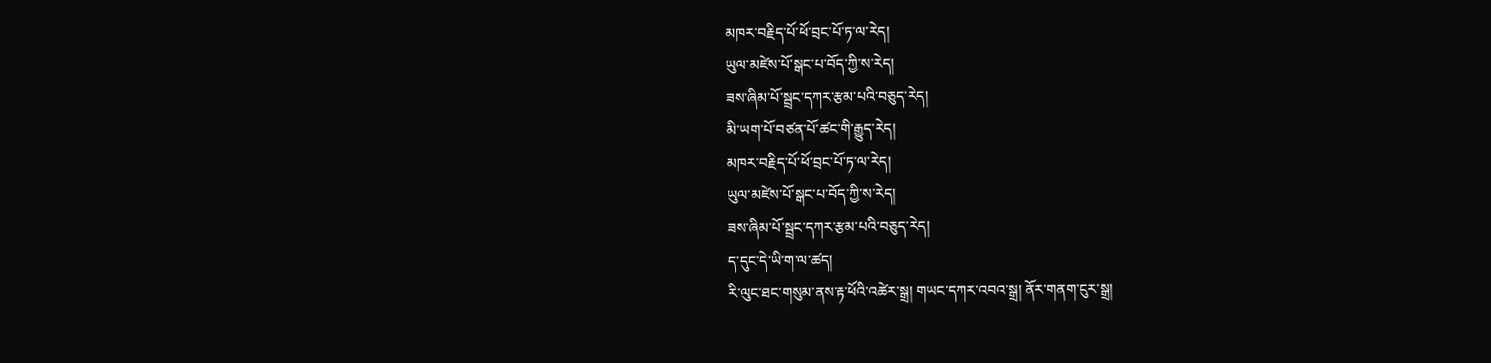མཁར་བརྗིད་པོ་ཕོ་བྲང་པོ་ཏ་ལ་རེད།
ཡུལ་མཛེས་པོ་སྒང་པ་བོད་ཀྱི་ས་རེད།
ཟས་ཞིམ་པོ་སྦྲང་དཀར་རྩམ་པའི་བཅུད་རེད།
མི་ཡག་པོ་བཙན་པོ་ཚང་གི་རྒྱུད་རེད།
མཁར་བརྗིད་པོ་ཕོ་བྲང་པོ་ཏ་ལ་རེད།
ཡུལ་མཛེས་པོ་སྒང་པ་བོད་ཀྱི་ས་རེད།
ཟས་ཞིམ་པོ་སྦྲང་དཀར་རྩམ་པའི་བཅུད་རེད།
ད་དུང་དེ་ཡི་ག་ལ་ཚད།
རི་ལུང་ཐང་གསུམ་ནས་རྟ་ཕོའི་འཚེར་སྒྲ། གཡང་དཀར་འབའ་སྒྲ། ནོར་གནག་ངུར་སྒྲ།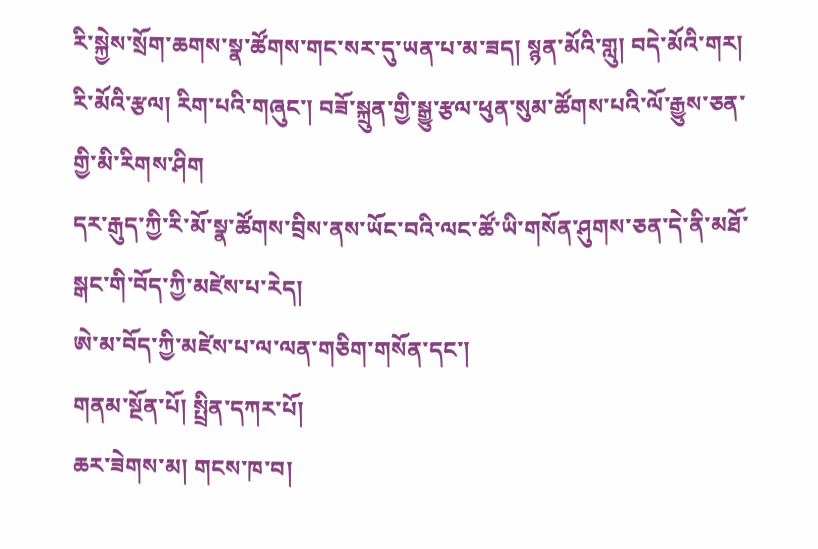རི་སྐྱེས་སྲོག་ཆགས་སྣ་ཚོགས་གང་སར་དུ་ཡན་པ་མ་ཟད། སྙན་མོའི་གླུ། བདེ་མོའི་གར།
རི་མོའི་རྩལ། རིག་པའི་གཞུང་། བཟོ་སྐྲུན་གྱི་སྒྱུ་རྩལ་ཕུན་སུམ་ཚོགས་པའི་ལོ་རྒྱུས་ཅན་གྱི་མི་རིགས་ཤིག
དར་རྒུད་ཀྱི་རི་མོ་སྣ་ཚོགས་བྲིས་ནས་ཡོང་བའི་ལང་ཚོ་ཡི་གསོན་ཤུགས་ཅན་དེ་ནི་མཐོ་སྒང་གི་བོད་ཀྱི་མཛེས་པ་རེད།
ཨེ་མ་བོད་ཀྱི་མཛེས་པ་ལ་ལན་གཅིག་གསོན་དང་།
གནམ་སྔོན་པོ། སྤྲིན་དཀར་པོ།
ཆར་ཟེགས་མ། གངས་ཁ་བ།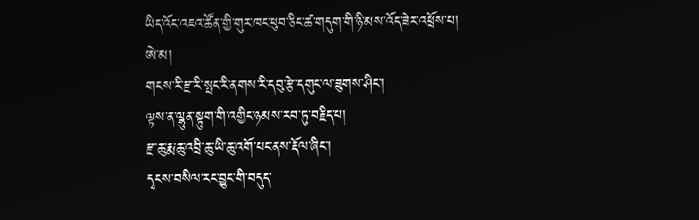ཡིད་འོང་འཇའ་ཚོན་གྱི་གུར་ཁང་ཕུབ་ཅིང་ཚ་གདུག་གི་ཉི་མས་འོད་ཟེར་འཕྲོས་པ།
ཨེ་མ།
གངས་རི་རྫ་རི་སྤང་རི་ནགས་རི་དབུ་རྩེ་དགུང་ལ་ཟུགས་ཤིང་།
ལྟས་ན་ལྷུན་སྟུག་གི་འགྱིང་ཉམས་རབ་ཏུ་བརྗིད་པ།
རྫ་ཆུ་རྨ་ཆུ་འབྲི་ཆུ་ཡི་ཆུ་འགོ་པང་ནས་རྡོལ་ཞིང་།
དྭངས་བསིལ་རང་བྱུང་གི་བདུད་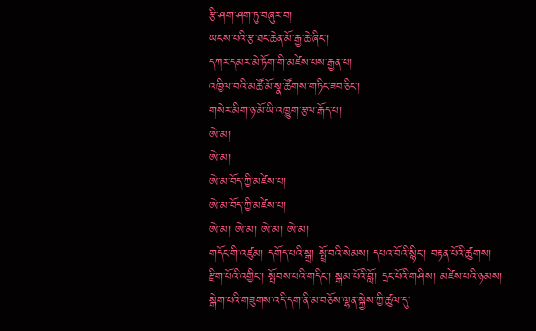རྩི་ཤག་ཤག་ཏུ་བཞུར་བ།
ཡངས་པའི་རྩ་ཐང་ཆེན་མོ་རྒྱ་ཆེ་ཞིང་།
དཀར་དམར་མེ་ཏོག་གི་མཛེས་པས་རྒྱན་པ།
འཁྱིལ་བའི་མཚོ་མོ་སྣ་ཚོགས་གཏིང་ཟབ་ཅིང་།
གསེར་མིག་ཉ་མོ་ཡི་འཁྱུག་རྩལ་རྒོད་པ།
ཨེ་མ།
ཨེ་མ།
ཨེ་མ་བོད་ཀྱི་མཛེས་པ།
ཨེ་མ་བོད་ཀྱི་མཛེས་པ།
ཨེ་མ། ཨེ་མ། ཨེ་མ། ཨེ་མ།
གདོང་གི་འཛུམ། དགོད་པའི་སྒྲ། སྤྲོ་བའི་སེམས། དཔའ་བོའི་སྙིང་། བརྟན་པོའི་ཚུགས།
རྫིག་པོའི་འགྱིང་། སྤོབས་པའི་གདིང་། སྒམ་པོའི་བློ། དྲང་པོའི་གཤིས། མཛེས་པའི་ཉམས།
སྒེག་པའི་གཟུགས་འདི་དག་ནི་མ་བཅོས་ལྷན་སྐྱེས་ཀྱི་ཚུལ་དུ་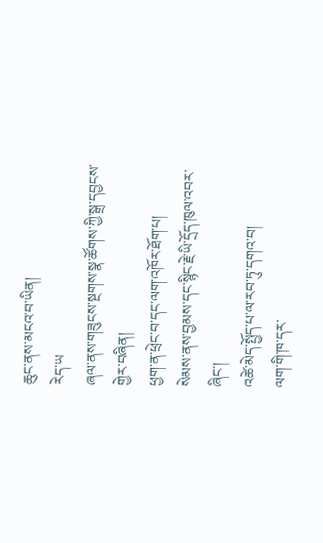ཆུང་ནས་མངའ་བ་ཡིན།
རེད་ཡ
ཞལ་ནས་གཟུངས་སྔགས་སྣ་ཚོགས་ཀྱི་སྒྲ་དབྱངས་གྱེར་བཞིན།
ཕྱག་ན་ཕྲེང་བ་དང་ལག་འཁོར་ཐོག་པ།
སེམས་ནས་བྱམས་དང་སྙིང་རྗེ་ཡི་དྲོད་ཁུལ་འབར་ཞིང་།
འཚེ་མེད་སྤྱོད་པ་ལ་རབ་ཏུ་དགའ་བ།
ལག་གི་ཁ་དར་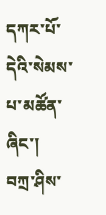དཀར་པོ་དེའི་སེམས་པ་མཚོན་ཞིང་།
བཀྲ་ཤིས་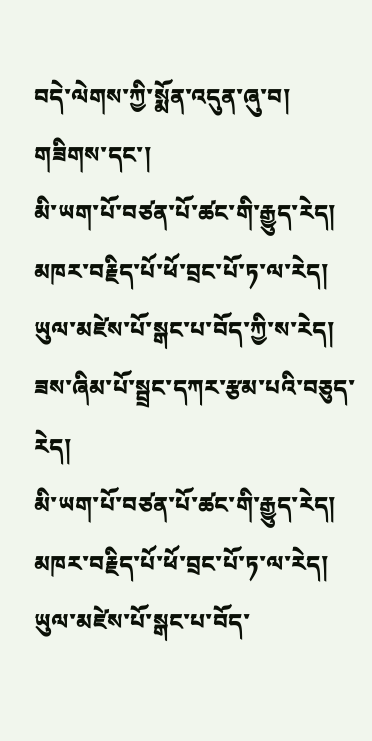བདེ་ལེགས་ཀྱི་སྨོན་འདུན་ཞུ་བ།
གཟིགས་དང་།
མི་ཡག་པོ་བཙན་པོ་ཚང་གི་རྒྱུད་རེད།
མཁར་བརྗིད་པོ་ཕོ་བྲང་པོ་ཏ་ལ་རེད།
ཡུལ་མཛེས་པོ་སྒང་པ་བོད་ཀྱི་ས་རེད།
ཟས་ཞིམ་པོ་སྦྲང་དཀར་རྩམ་པའི་བཅུད་རེད།
མི་ཡག་པོ་བཙན་པོ་ཚང་གི་རྒྱུད་རེད།
མཁར་བརྗིད་པོ་ཕོ་བྲང་པོ་ཏ་ལ་རེད།
ཡུལ་མཛེས་པོ་སྒང་པ་བོད་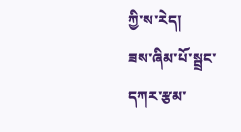ཀྱི་ས་རེད།
ཟས་ཞིམ་པོ་སྦྲང་དཀར་རྩམ་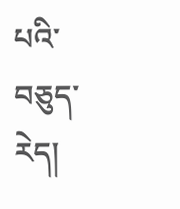པའི་བཅུད་རེད།